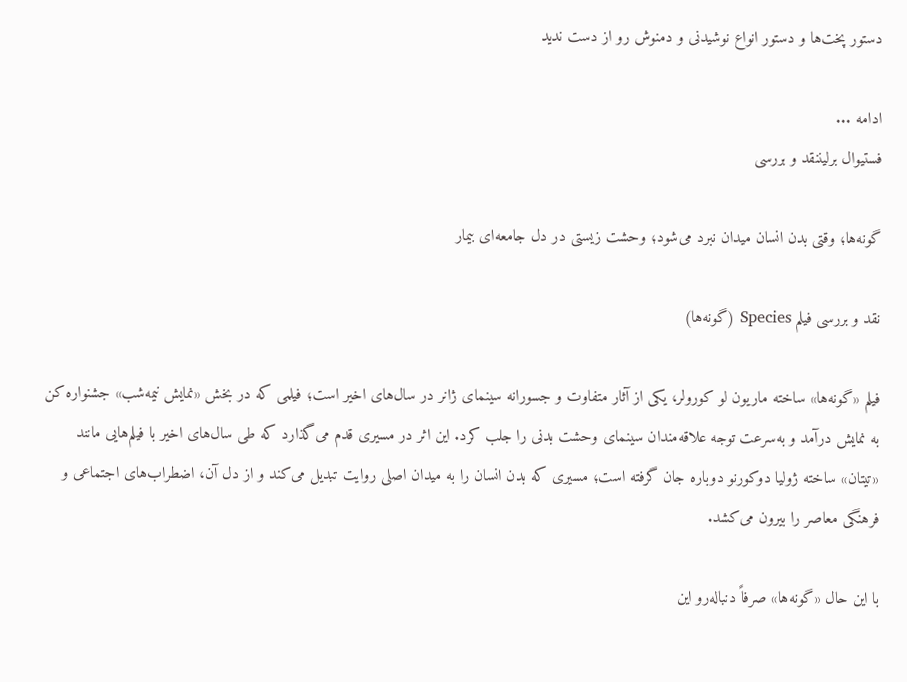دستور پخت‌ها و دستور انواع نوشیدنی و دمنوش رو از دست ندید

ادامه ...
فستیوال برلیننقد و بررسی

گونه‌ها؛ وقتی بدن انسان میدان نبرد می‌شود؛ وحشت زیستی در دل جامعه‌ای بیمار

نقد و بررسی فیلم Species (گونه‌ها)

فیلم «گونه‌ها» ساخته ماریون لو کورولر، یکی از آثار متفاوت و جسورانه سینمای ژانر در سال‌های اخیر است؛ فیلمی که در بخش «نمایش نیمه‌شب» جشنواره کن به نمایش درآمد و به‌سرعت توجه علاقه‌مندان سینمای وحشت بدنی را جلب کرد. این اثر در مسیری قدم می‌گذارد که طی سال‌های اخیر با فیلم‌هایی مانند «تیتان» ساخته ژولیا دوکورنو دوباره جان گرفته است؛ مسیری که بدن انسان را به میدان اصلی روایت تبدیل می‌کند و از دل آن، اضطراب‌های اجتماعی و فرهنگی معاصر را بیرون می‌کشد.

با این حال «گونه‌ها» صرفاً دنباله‌رو این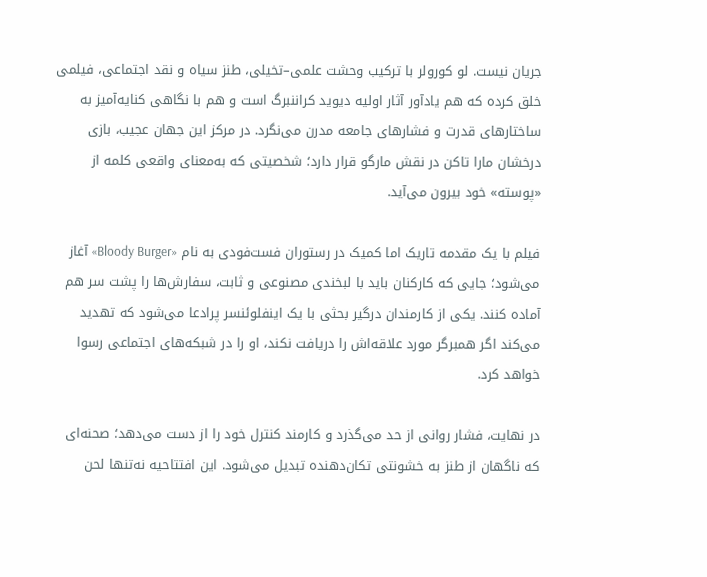جریان نیست. لو کورولر با ترکیب وحشت علمی–تخیلی، طنز سیاه و نقد اجتماعی، فیلمی خلق کرده که هم یادآور آثار اولیه دیوید کراننبرگ است و هم با نگاهی کنایه‌آمیز به ساختارهای قدرت و فشارهای جامعه مدرن می‌نگرد. در مرکز این جهان عجیب، بازی درخشان مارا تاکن در نقش مارگو قرار دارد؛ شخصیتی که به‌معنای واقعی کلمه از «پوسته» خود بیرون می‌آید.

فیلم با یک مقدمه تاریک اما کمیک در رستوران فست‌فودی به نام «Bloody Burger» آغاز می‌شود؛ جایی که کارکنان باید با لبخندی مصنوعی و ثابت، سفارش‌ها را پشت سر هم آماده کنند. یکی از کارمندان درگیر بحثی با یک اینفلوئنسر پرادعا می‌شود که تهدید می‌کند اگر همبرگر مورد علاقه‌اش را دریافت نکند، او را در شبکه‌های اجتماعی رسوا خواهد کرد.

در نهایت، فشار روانی از حد می‌گذرد و کارمند کنترل خود را از دست می‌دهد؛ صحنه‌ای که ناگهان از طنز به خشونتی تکان‌دهنده تبدیل می‌شود. این افتتاحیه نه‌تنها لحن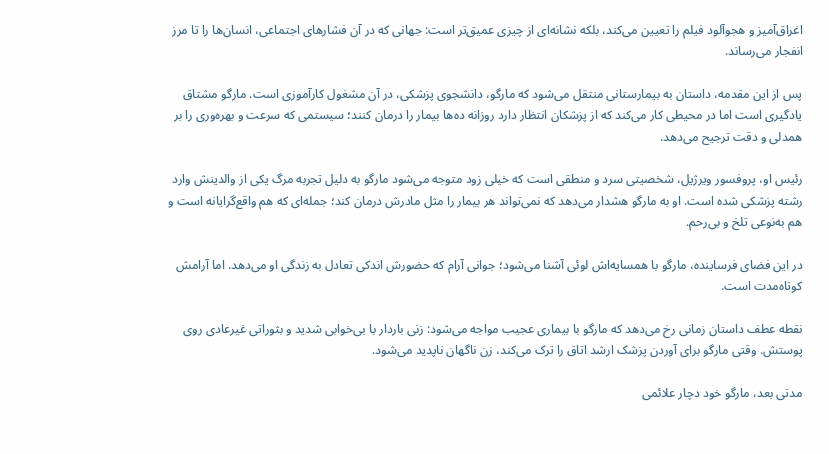اغراق‌آمیز و هجوآلود فیلم را تعیین می‌کند، بلکه نشانه‌ای از چیزی عمیق‌تر است: جهانی که در آن فشارهای اجتماعی، انسان‌ها را تا مرز انفجار می‌رساند.

پس از این مقدمه، داستان به بیمارستانی منتقل می‌شود که مارگو، دانشجوی پزشکی، در آن مشغول کارآموزی است. مارگو مشتاق یادگیری است اما در محیطی کار می‌کند که از پزشکان انتظار دارد روزانه ده‌ها بیمار را درمان کنند؛ سیستمی که سرعت و بهره‌وری را بر همدلی و دقت ترجیح می‌دهد.

رئیس او، پروفسور ویرژیل، شخصیتی سرد و منطقی است که خیلی زود متوجه می‌شود مارگو به دلیل تجربه مرگ یکی از والدینش وارد رشته پزشکی شده است. او به مارگو هشدار می‌دهد که نمی‌تواند هر بیمار را مثل مادرش درمان کند؛ جمله‌ای که هم واقع‌گرایانه است و هم به‌نوعی تلخ و بی‌رحم.

در این فضای فرساینده، مارگو با همسایه‌اش لوئی آشنا می‌شود؛ جوانی آرام که حضورش اندکی تعادل به زندگی او می‌دهد. اما آرامش کوتاه‌مدت است.

نقطه عطف داستان زمانی رخ می‌دهد که مارگو با بیماری عجیب مواجه می‌شود: زنی باردار با بی‌خوابی شدید و بثوراتی غیرعادی روی پوستش. وقتی مارگو برای آوردن پزشک ارشد اتاق را ترک می‌کند، زن ناگهان ناپدید می‌شود.

مدتی بعد، مارگو خود دچار علائمی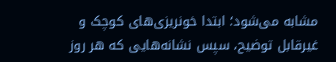مشابه می‌شود؛ ابتدا خونریزی‌های کوچک و غیرقابل توضیح، سپس نشانه‌هایی که هر روز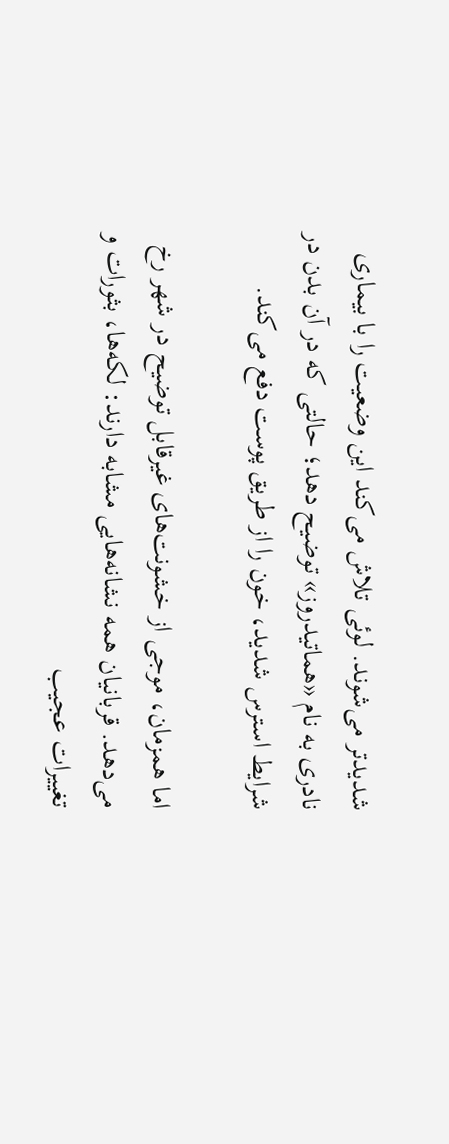شدیدتر می‌شوند. لوئی تلاش می‌کند این وضعیت را با بیماری نادری به نام «هماتیدروز» توضیح دهد؛ حالتی که در آن بدن در شرایط استرس شدید، خون را از طریق پوست دفع می‌کند.

اما همزمان، موجی از خشونت‌های غیرقابل توضیح در شهر رخ می‌دهد. قربانیان همه نشانه‌هایی مشابه دارند: لکه‌ها، بثورات و تغییرات عجیب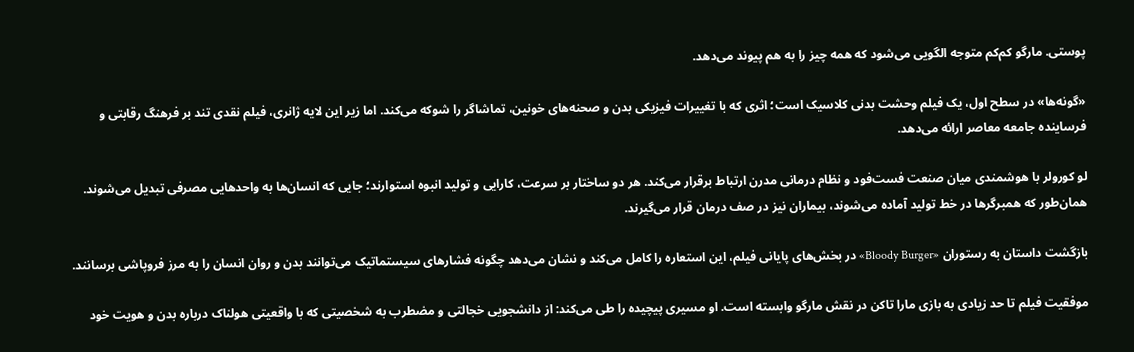پوستی. مارگو کم‌کم متوجه الگویی می‌شود که همه چیز را به هم پیوند می‌دهد.

«گونه‌ها» در سطح اول، یک فیلم وحشت بدنی کلاسیک است؛ اثری که با تغییرات فیزیکی بدن و صحنه‌های خونین، تماشاگر را شوکه می‌کند. اما زیر این لایه ژانری، فیلم نقدی تند بر فرهنگ رقابتی و فرساینده جامعه معاصر ارائه می‌دهد.

لو کورولر با هوشمندی میان صنعت فست‌فود و نظام درمانی مدرن ارتباط برقرار می‌کند. هر دو ساختار بر سرعت، کارایی و تولید انبوه استوارند؛ جایی که انسان‌ها به واحدهایی مصرفی تبدیل می‌شوند. همان‌طور که همبرگرها در خط تولید آماده می‌شوند، بیماران نیز در صف درمان قرار می‌گیرند.

بازگشت داستان به رستوران «Bloody Burger» در بخش‌های پایانی فیلم، این استعاره را کامل می‌کند و نشان می‌دهد چگونه فشارهای سیستماتیک می‌توانند بدن و روان انسان را به مرز فروپاشی برسانند.

موفقیت فیلم تا حد زیادی به بازی مارا تاکن در نقش مارگو وابسته است. او مسیری پیچیده را طی می‌کند: از دانشجویی خجالتی و مضطرب به شخصیتی که با واقعیتی هولناک درباره بدن و هویت خود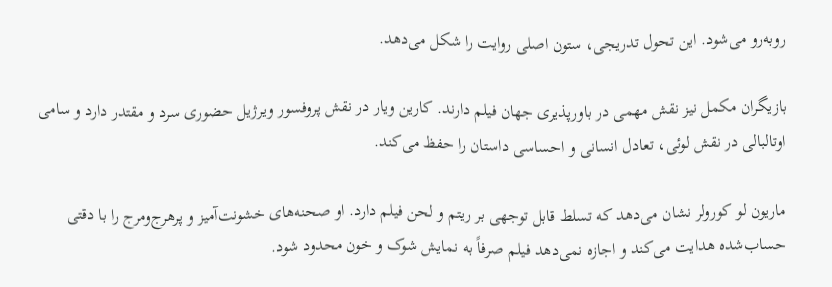روبه‌رو می‌شود. این تحول تدریجی، ستون اصلی روایت را شکل می‌دهد.

بازیگران مکمل نیز نقش مهمی در باورپذیری جهان فیلم دارند. کارین ویار در نقش پروفسور ویرژیل حضوری سرد و مقتدر دارد و سامی اوتالبالی در نقش لوئی، تعادل انسانی و احساسی داستان را حفظ می‌کند.

ماریون لو کورولر نشان می‌دهد که تسلط قابل توجهی بر ریتم و لحن فیلم دارد. او صحنه‌های خشونت‌آمیز و پرهرج‌ومرج را با دقتی حساب‌شده هدایت می‌کند و اجازه نمی‌دهد فیلم صرفاً به نمایش شوک و خون محدود شود.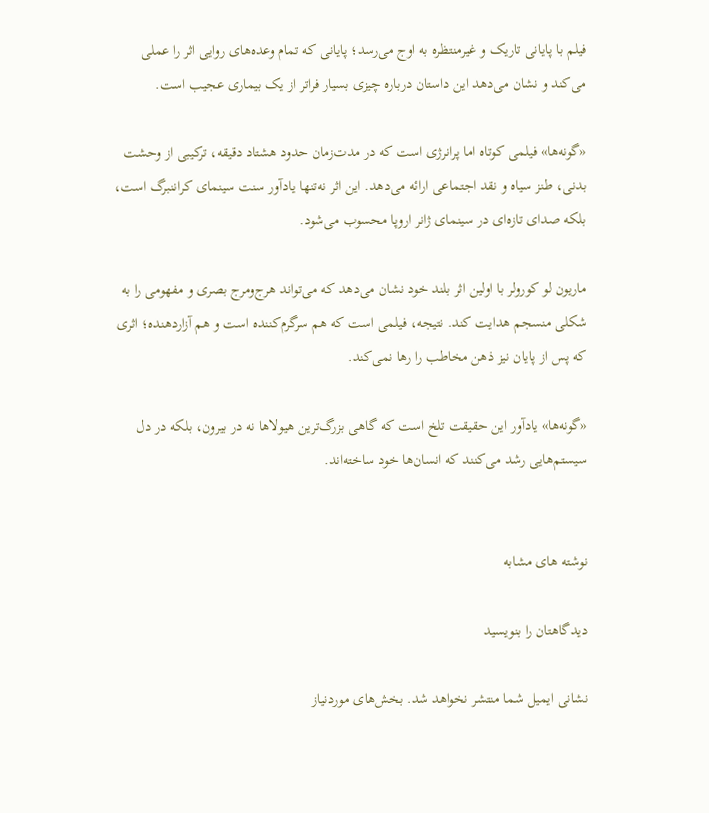فیلم با پایانی تاریک و غیرمنتظره به اوج می‌رسد؛ پایانی که تمام وعده‌های روایی اثر را عملی می‌کند و نشان می‌دهد این داستان درباره چیزی بسیار فراتر از یک بیماری عجیب است.

«گونه‌ها» فیلمی کوتاه اما پرانرژی است که در مدت‌زمان حدود هشتاد دقیقه، ترکیبی از وحشت بدنی، طنز سیاه و نقد اجتماعی ارائه می‌دهد. این اثر نه‌تنها یادآور سنت سینمای کراننبرگ است، بلکه صدای تازه‌ای در سینمای ژانر اروپا محسوب می‌شود.

ماریون لو کورولر با اولین اثر بلند خود نشان می‌دهد که می‌تواند هرج‌ومرج بصری و مفهومی را به شکلی منسجم هدایت کند. نتیجه، فیلمی است که هم سرگرم‌کننده است و هم آزاردهنده؛ اثری که پس از پایان نیز ذهن مخاطب را رها نمی‌کند.

«گونه‌ها» یادآور این حقیقت تلخ است که گاهی بزرگ‌ترین هیولاها نه در بیرون، بلکه در دل سیستم‌هایی رشد می‌کنند که انسان‌ها خود ساخته‌اند.


نوشته های مشابه

دیدگاهتان را بنویسید

نشانی ایمیل شما منتشر نخواهد شد. بخش‌های موردنیاز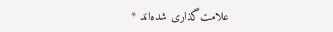علامت‌گذاری شده‌اند *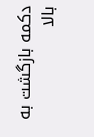دکمه بازگشت به بالا